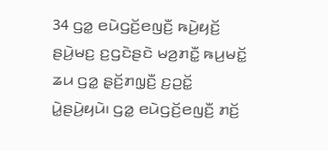34 ꤞꤤ꤭ ꤕꤣꤧꤞꤢꤩ꤬ꤕꤜꤢꤪ꤬ ꤒꤣꤧ꤬ꤟꤢꤩ꤬ ꤔꤣꤧ꤬ꤗꤢ꤬ ꤢ꤬ꤞꤢꤧꤔꤢꤧ ꤗꤤ꤬ꤊꤢꤪ꤭ ꤒꤣ꤬ꤗꤢꤩ꤭ ꤘꤣ ꤞꤤ꤭ ꤔ꤫ꤢꤩ꤬ꤊꤜ꤫ꤢꤪ꤬ ꤢ꤬ꤑꤢꤩ꤭ ꤣꤧ꤭ꤔꤣꤧ꤬ꤟꤣꤧ꤯ ꤞꤤ꤭ ꤕꤣꤧꤞꤢꤩ꤬ꤕꤜꤢꤪ꤬ ꤊꤢꤩ꤬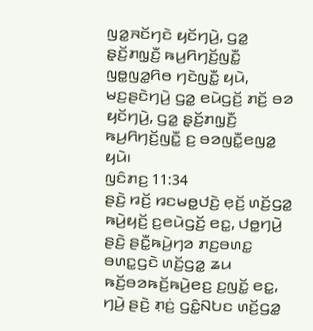ꤜꤤ꤭ꤏꤢꤩꤚꤢꤧ ꤟꤢꤩꤚꤣꤧ꤬, ꤞꤤ꤭ ꤔ꤫ꤢꤩ꤬ꤊꤜ꤫ꤢꤪ꤬ ꤒꤣ꤬ꤖꤚꤢꤩ꤬ꤜꤢꤪ꤭ ꤜꤥ꤭ꤜꤤ꤭ꤖꤥ ꤚꤢꤧꤜꤢꤪ꤭ ꤟꤣꤧ, ꤗꤢ꤬ꤔꤢꤧꤚꤣꤧ꤬ ꤞꤤ꤭ ꤕꤣꤧꤞꤢꤩ꤬ ꤊꤢꤩ꤬ ꤋꤤ ꤟꤢꤩꤚꤣꤧ꤬, ꤞꤤ꤭ ꤔ꤫ꤢꤩ꤬ꤊꤜ꤫ꤢꤪ꤬ ꤒꤣ꤬ꤖꤚꤢꤩ꤬ꤜꤢꤪ꤭ ꤢ꤬ ꤋꤤꤜꤢꤪ꤭ꤕꤜꤤ꤭ ꤟꤣꤧ꤯
ꤜꤢꤨꤊꤢ꤬ 11:34
ꤔꤢꤧ꤬ ꤙꤢꤩ꤬ ꤙꤢꤗꤥ꤭ꤓꤢꤧ꤬ ꤕ꤫ꤢꤩ꤬ ꤛꤢꤩ꤬ꤞꤤ꤭ ꤒꤣꤧ꤬ꤟꤢꤩ꤬ ꤢ꤬ꤕꤣꤧꤞꤢꤩ꤬ ꤕꤢ꤭, ꤓꤥ꤭ꤚꤣꤧ꤬ ꤔꤢꤧ꤬ ꤔꤢꤪ꤭ꤒꤣꤧ꤬ꤚꤤ ꤊꤢ꤬ꤋꤛꤢ꤭ ꤋꤛꤢ꤭ꤞꤢꤧ ꤛꤢꤩ꤬ꤞꤤ꤭ ꤘꤣ ꤒꤢꤩ꤬ꤋꤤꤒꤢꤩ꤬ꤒꤣꤧ꤬ꤕꤢ꤬ ꤢ꤬ꤜꤢꤩ꤭ ꤕꤢ꤭, ꤚꤣꤧ꤬ ꤔꤢꤧ꤬ ꤊ꤫ꤢꤦ꤬ ꤞꤢꤨ꤭ꤡꤝꤢ ꤛꤢꤩ꤬ꤞꤤ꤭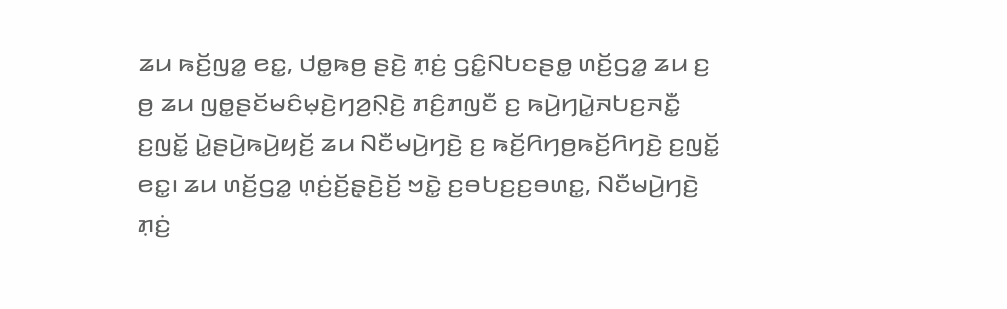ꤘꤣ ꤒꤢꤩ꤬ꤜꤤ꤭ ꤕꤢ꤭, ꤓꤥ꤭ꤒꤥ꤬ ꤔꤢꤧ꤬ ꤊ꤫ꤢꤦ꤬ ꤞꤢꤨ꤭ꤡꤝꤢꤔꤥ꤭ ꤛꤢꤩ꤬ꤞꤤ꤭ ꤘꤣ ꤢ꤬ ꤥ꤬ ꤘꤣ ꤜꤥ꤭ꤔꤢꤩꤗꤢꤨꤗ꤫ꤢꤧ꤬ꤚꤤ꤬ꤡ꤫ꤢꤧ꤬ ꤊꤢꤨ꤬ꤊꤜꤢꤪ ꤢ꤬ ꤒꤣꤧ꤬ꤚꤣꤧ꤭ꤏꤝꤢ꤬ꤏꤢꤪ꤭ ꤢ꤬ꤜꤢꤩ꤭ ꤣꤧ꤭ꤔꤣꤧ꤬ꤒꤣꤧ꤬ꤟꤢꤩ꤬ ꤘꤣ ꤡꤢꤪꤗꤣꤧ꤬ꤚꤢꤧ꤬ ꤢ꤬ ꤒꤢꤩ꤬ꤖꤚꤥ꤬ꤒꤢꤩ꤬ꤖꤚꤢꤧ꤬ ꤢ꤬ꤜꤢꤩ꤭ ꤕꤢ꤭꤯ ꤘꤣ ꤛꤢꤩ꤬ꤞꤤ꤭ ꤛ꤫ꤢꤦ꤬ꤢꤩ꤬ꤔ꤫ꤢꤧ꤬ꤢꤩ꤬ ꤠꤢꤧ꤭ ꤢ꤬ꤋꤝꤢ꤬ꤢ꤬ꤋꤛꤢ꤭, ꤡꤢꤪꤗꤣꤧ꤬ꤚꤢꤧ꤬ ꤊ꤫ꤢꤦ꤬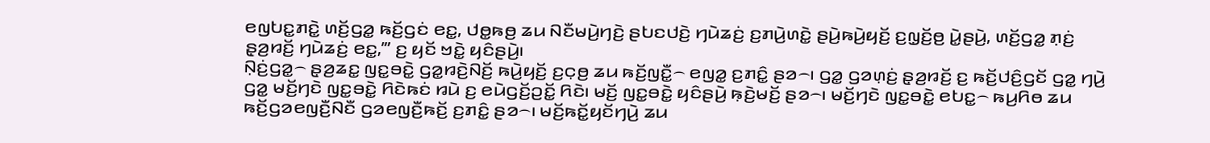ꤕꤜꤝꤢ꤭ꤊꤢꤧ꤭ ꤛꤢꤩ꤬ꤞꤤ꤭ ꤒꤢꤩ꤬ꤞꤢꤦ ꤕꤢ꤭, ꤓꤥ꤭ꤒꤥ꤬ ꤘꤣ ꤡꤢꤪꤗꤣꤧ꤬ꤚꤢꤧ꤬ ꤔꤝꤢꤓꤢꤧ꤬ ꤚꤣꤧꤘꤢꤦ꤬ ꤢ꤬ꤊꤣꤧ꤬ꤛꤢꤧ꤭ ꤔꤣꤧ꤬ꤒꤣꤧ꤬ꤟꤢꤩ꤬ ꤢ꤬ꤜ꤫ꤢꤩ꤬ꤥ꤬ ꤣꤧ꤭ꤔꤣꤧ꤬, ꤛꤢꤩ꤬ꤞꤤ꤭ ꤊ꤫ꤢꤦ꤬ ꤔ꤫ꤤ꤬ꤙꤢꤩ꤬ ꤚꤣꤧꤘꤢꤦ꤬ ꤕꤢ꤭,’” ꤢ꤬ ꤟꤢꤩ ꤠꤢꤧ꤭ ꤟꤢꤨꤔꤣꤧ꤬꤯
ꤡ꤫ꤢꤦ꤬ꤞꤤ꤭꤮ ꤔ꤫ꤤ꤬ꤘꤢ꤭ ꤜꤢ꤭ꤋꤢꤧ꤭ ꤞꤤ꤭ꤙꤢꤧ꤬ꤡꤢꤩ꤬ ꤒꤣꤧ꤬ꤟꤢꤩ꤬ ꤢ꤬ꤍ꤫ꤥ꤬ ꤘꤣ ꤒꤢꤩ꤬ꤜꤢꤪ꤭꤮ ꤕꤜꤤ꤭ ꤢ꤬ꤊꤢꤨ꤭ ꤔꤤ꤮꤯ ꤞꤤ꤭ ꤞꤤꤛ꤫ꤢꤦ꤬ ꤔ꤫ꤤ꤬ꤙꤢꤩ꤬ ꤢ꤬ ꤒꤢꤩ꤬ꤓꤢꤨ꤬ꤞꤢꤩ ꤞꤤ꤭ ꤚꤣꤧ꤬ ꤞꤤ꤭ ꤗꤢꤩ꤬ꤚꤢꤧ ꤜꤢ꤭ꤋꤢꤧ꤭ ꤖꤢꤧꤒꤢꤦ ꤙꤣꤧ ꤢ꤬ ꤕꤣꤧꤞꤢꤩ꤬ꤑꤢꤩ꤭ ꤖꤢꤧ꤯ ꤗꤢꤩ꤬ ꤜꤢ꤭ꤋꤢꤧ꤭ ꤟꤢꤨꤔꤣꤧ꤬ ꤒ꤫ꤢꤧ꤬ꤗꤢꤩ꤬ ꤔꤤ꤮꤯ ꤗꤢꤩ꤬ꤚꤢꤧ ꤜꤢ꤭ꤋꤢꤧ꤭ ꤕꤝꤢ꤭꤮ ꤒꤣ꤬ꤖꤥ ꤘꤣ ꤒꤢꤩ꤬ꤞꤤꤕꤜꤢꤪ꤬ꤡꤢꤪ ꤞꤤꤕꤜꤢꤪ꤬ꤒꤢꤩ꤬ ꤢ꤬ꤊꤢꤨ꤭ ꤔꤤ꤮꤯ ꤗꤢꤩ꤬ꤒꤢꤩ꤭ꤟꤢꤩꤚꤣꤧ꤬ ꤘꤣ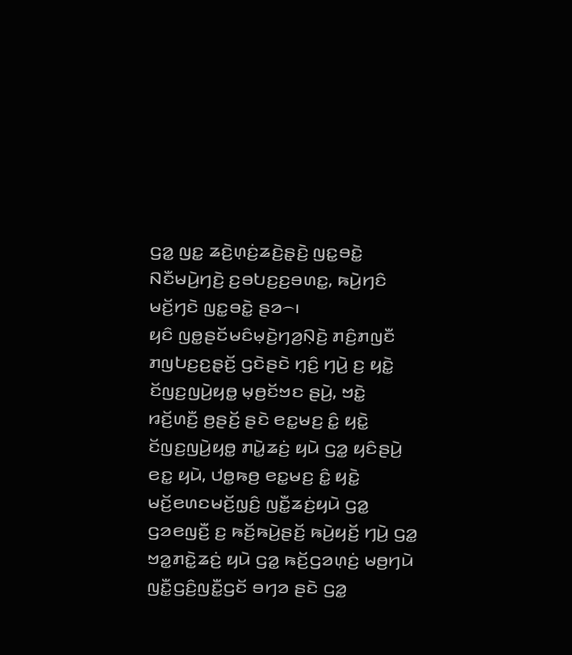ꤞꤤ꤭ ꤜꤢ꤭ ꤘꤢꤧ꤬ꤛ꤫ꤢꤦ꤬ꤘꤢꤧ꤬ꤔ꤫ꤢꤧ꤬ ꤜꤢ꤭ꤋꤢꤧ꤭ ꤡꤢꤪꤗꤣꤧ꤬ꤚꤢꤧ꤬ ꤢ꤬ꤋꤝꤢ꤬ꤢ꤬ꤋꤛꤢ꤭, ꤒꤣꤧ꤬ꤚꤢꤨ ꤗꤢꤩ꤬ꤚꤢꤧ ꤜꤢ꤭ꤋꤢꤧ꤭ ꤔꤤ꤮꤯
ꤟꤢꤨ ꤜꤥ꤭ꤔꤢꤩꤗꤢꤨꤗ꤫ꤢꤧ꤬ꤚꤤ꤬ꤡ꤫ꤢꤧ꤬ ꤊꤢꤨ꤬ꤊꤜꤢꤪ ꤊꤜꤝꤢ꤬ꤢ꤬ꤔ꤫ꤢꤩ꤬ ꤞꤢꤧꤔꤢꤧ ꤚ꤫ꤢꤨ꤬ ꤚꤣꤧ꤬ ꤢ꤬ ꤟꤢꤧ꤭ ꤢꤩꤜꤢ꤬ꤜꤣꤧ꤬ꤟꤥ꤭ ꤗ꤫ꤥ꤬ꤢꤩꤠꤢ ꤔꤣꤧ꤬, ꤠꤢꤧ꤭ ꤙꤢꤩ꤬ꤛꤢꤪ꤬ ꤥ꤬ꤔꤢꤩ꤬ ꤔꤢꤧ ꤕꤢ꤭ꤗꤢ꤬ ꤢꤨ꤭ ꤟꤢꤧ꤭ ꤢꤩꤜꤢ꤬ꤜꤣꤧ꤬ꤟꤥ꤭ ꤊꤣꤧ꤭ꤘꤢꤦ꤬ ꤟꤣꤧ ꤞꤤ꤭ ꤟꤢꤨꤔꤣꤧ꤬ ꤕꤢ꤭ ꤟꤣꤧ, ꤓꤥ꤭ꤒꤥ꤬ ꤕꤢ꤭ꤗꤢ꤬ ꤢꤨ꤭ ꤟꤢꤧ꤭ ꤗꤢꤩ꤬ꤕꤛꤢꤗꤢꤩ꤬ꤜ꤫ꤢꤨ꤬ ꤜꤢꤪ꤭ꤘꤢꤦ꤬ꤟꤣꤧ ꤞꤤ꤭ ꤞꤤꤕꤜꤢꤪ꤬ ꤢ꤬ ꤒꤢꤩ꤬ꤒꤣꤧ꤬ꤔꤢꤩ꤬ ꤒꤣꤧ꤬ꤟꤢꤩ꤬ ꤚꤣꤧ꤬ ꤞꤤ꤭ ꤠꤤ꤭ꤊꤢꤧ꤭ꤘꤢꤦ꤬ ꤟꤣꤧ ꤞꤤ꤭ ꤒꤢꤩ꤬ꤞꤤꤛ꤫ꤢꤦ꤬ ꤗꤥ꤬ꤚꤣꤧ ꤜꤢꤪ꤭ꤞꤢꤨ꤬ꤜꤢꤪ꤭ꤞꤢꤩ ꤋꤚꤤ ꤔꤢꤧ ꤞꤤ꤭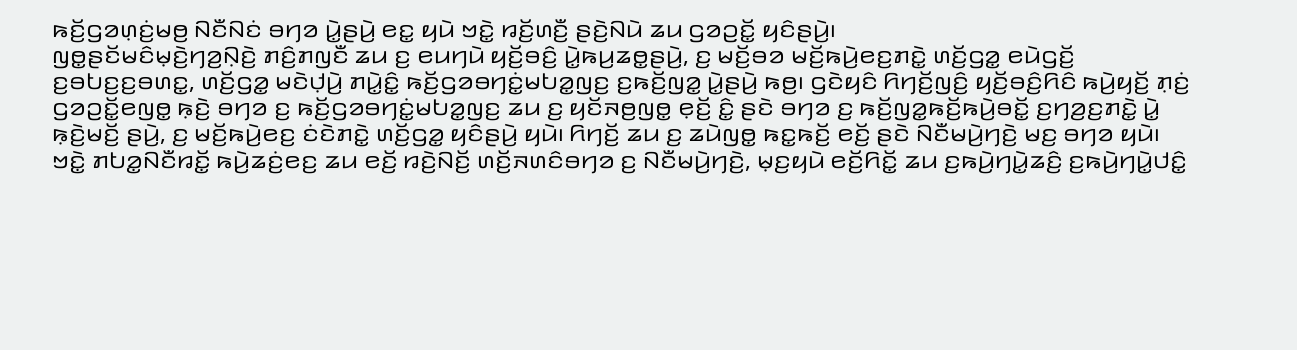ꤒꤢꤩ꤬ꤞꤤꤛ꤫ꤢꤦ꤬ꤗꤥ꤬ ꤡꤢꤪꤡꤢꤦ ꤋꤚꤤ ꤣꤧ꤭ꤔꤣꤧ꤬ ꤕꤢ꤭ ꤟꤣꤧ ꤠꤢꤧ꤭ ꤙꤢꤩ꤬ꤛꤢꤪ꤬ ꤔꤢꤧ꤬ꤡꤣꤧ ꤘꤣ ꤞꤤꤑꤢꤩ꤭ ꤟꤢꤨꤔꤣꤧ꤬꤯
ꤜꤥ꤭ꤔꤢꤩꤗꤢꤨꤗ꤫ꤢꤧ꤬ꤚꤤ꤬ꤡ꤫ꤢꤧ꤬ ꤊꤢꤨ꤬ꤊꤜꤢꤪ ꤘꤣ ꤢ꤬ ꤕꤣꤚꤣꤧ ꤟꤢꤩ꤬ꤋꤢꤨ꤬ ꤣꤧ꤭ꤒꤣ꤬ꤘꤥ꤭ꤔꤣꤧ꤬, ꤢ꤬ ꤗꤢꤩ꤬ꤋꤤ ꤗꤢꤩ꤬ꤒꤣꤧ꤬ꤕꤢ꤬ꤊꤢꤧ꤭ ꤛꤢꤩ꤬ꤞꤤ꤭ ꤕꤣꤧꤞꤢꤩ꤬ ꤢ꤬ꤋꤝꤢ꤬ꤢ꤬ꤋꤛꤢ꤭, ꤛꤢꤩ꤬ꤞꤤ꤭ ꤗꤢꤧꤓ꤫ꤣꤧ꤬ ꤊꤣꤧ꤭ꤢꤨ꤭ ꤒꤢꤩ꤬ꤞꤤꤋꤚꤢꤦ꤭ꤗꤝꤤ꤭ꤜꤢ꤬ ꤢ꤬ꤒꤢꤩ꤬ꤜꤤ꤭ ꤣꤧ꤭ꤔꤣꤧ꤬ ꤒꤥ꤬꤯ ꤞꤢꤧꤟꤢꤨ ꤖꤚꤢꤩ꤬ꤜꤢꤨ꤬ ꤟꤢꤩ꤬ꤋꤢꤨ꤬ꤖꤢꤨ ꤒꤣꤧ꤬ꤟꤢꤩ꤬ ꤊ꤫ꤢꤦ꤬ ꤞꤤꤑꤢꤩ꤭ꤕꤜꤥ꤭ ꤒ꤫ꤢꤧ꤬ ꤋꤚꤤ ꤢ꤬ ꤒꤢꤩ꤬ꤞꤤꤋꤚꤢꤦ꤭ꤗꤝꤤ꤭ꤜꤢ꤬ ꤘꤣ ꤢ꤬ ꤟꤢꤩꤏꤥ꤬ꤜꤥ꤭ ꤕ꤫ꤢꤩ꤬ ꤢꤨ꤭ ꤔꤢꤧ ꤋꤚꤤ ꤢ꤬ ꤒꤢꤩ꤬ꤜꤤ꤭ꤒꤢꤩ꤬ꤒꤣꤧ꤬ꤋꤢꤩ꤭ ꤢ꤬ꤚꤤ꤬ꤢ꤬ꤊꤢꤧ꤭ ꤣꤧ꤭ ꤒ꤫ꤢꤧ꤬ꤗꤢꤩ꤬ ꤔꤣꤧ꤬, ꤢ꤬ ꤗꤢꤩ꤬ꤒꤣꤧ꤬ꤕꤢ꤬ ꤢꤦꤢꤧꤊꤢꤧ꤭ ꤛꤢꤩ꤬ꤞꤤ꤭ ꤟꤢꤨꤔꤣꤧ꤬ ꤟꤣꤧ꤯ ꤖꤚꤢꤩ꤬ ꤘꤣ ꤢ꤬ ꤘꤣꤧꤜꤥ꤭ ꤒꤢ꤭ꤒꤢꤩ꤬ ꤕꤢꤩ꤬ ꤔꤢꤧ ꤡꤢꤪꤗꤣꤧ꤬ꤚꤢꤧ꤬ ꤗꤢ꤬ ꤋꤚꤤ ꤟꤣꤧ꤯
ꤠꤢꤧ꤭ ꤊꤝꤤ꤭ꤡꤢꤪꤙꤢꤩ꤭ ꤒꤣꤧ꤬ꤘꤢꤦ꤬ꤕꤢ꤬ ꤘꤣ ꤕꤢꤩ꤬ ꤙꤢꤧ꤬ꤡꤢꤩ꤬ ꤛꤢꤩ꤬ꤏꤛꤢꤨꤋꤚꤤ ꤢ꤬ ꤡꤢꤪꤗꤣꤧ꤬ꤚꤢꤧ꤬, ꤗ꤫ꤢ꤬ꤟꤣꤧ ꤕꤢꤩ꤬ꤖꤢꤩ꤭ ꤘꤣ ꤢ꤬ꤒꤣꤧ꤬ꤚꤣꤧ꤭ꤘꤢꤨ꤬ ꤢ꤬ꤒꤣꤧ꤬ꤚꤣꤧ꤭ꤓꤢꤨ꤭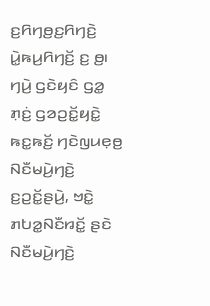ꤢ꤬ꤖꤚꤥ꤬ꤢ꤬ꤖꤚꤢꤧ꤬ ꤣꤧ꤭ꤒꤣ꤬ꤖꤚꤢꤩ꤬ ꤢ꤬ ꤥ꤬꤯ ꤚꤣꤧ꤬ ꤞꤢꤧꤟꤢꤨ ꤞꤤ꤭ ꤊ꤫ꤢꤦ꤬ ꤞꤤꤑꤢꤩ꤭ꤟꤢꤧ꤭ ꤒꤢ꤭ꤒꤢꤩ꤬ ꤚꤢꤧꤜꤣꤕ꤫ꤥ꤬ ꤡꤢꤪꤗꤣꤧ꤬ꤚꤢꤧ꤬ ꤢ꤬ꤑꤢꤩ꤭ꤔꤣꤧ꤬, ꤠꤢꤧ꤭ ꤊꤝꤤ꤭ꤡꤢꤪꤙꤢꤩ꤭ ꤔꤢꤧ ꤡꤢꤪꤗꤣꤧ꤬ꤚꤢꤧ꤬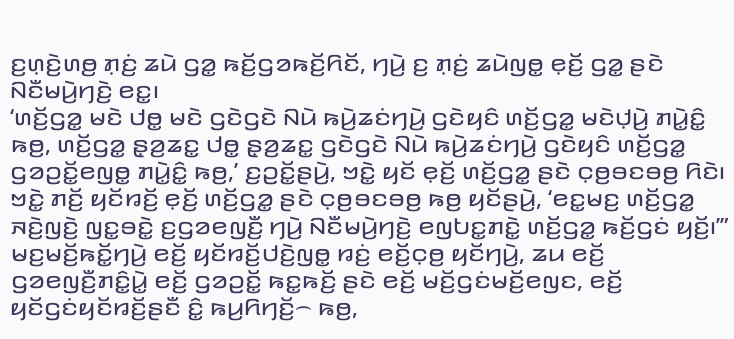ꤢ꤬ꤛ꤫ꤢꤧ꤬ꤛꤥ꤬ ꤊ꤫ꤢꤦ꤬ ꤘꤣꤧ ꤞꤤ꤭ ꤒꤢꤩ꤬ꤞꤤꤒꤢꤩ꤬ꤖꤢꤩ, ꤚꤣꤧ꤬ ꤢ꤬ ꤊ꤫ꤢꤦ꤬ ꤘꤣꤧꤜꤥ꤭ ꤕ꤫ꤢꤩ꤬ ꤞꤤ꤭ ꤔꤢꤧ ꤡꤢꤪꤗꤣꤧ꤬ꤚꤢꤧ꤬ ꤕꤢ꤭꤯
‘ꤛꤢꤩ꤬ꤞꤤ꤭ ꤗꤢꤧ ꤓꤥ꤭ ꤗꤢꤧ ꤞꤢꤧꤞꤢꤧ ꤡꤣꤧ ꤒꤣꤧ꤬ꤘꤢꤦꤚꤣꤧ꤬ ꤞꤢꤧꤟꤢꤨ ꤛꤢꤩ꤬ꤞꤤ꤭ ꤗꤢꤧꤓ꤫ꤣꤧ꤬ ꤊꤣꤧ꤭ꤢꤨ꤭ ꤒꤥ꤬, ꤛꤢꤩ꤬ꤞꤤ꤭ ꤔ꤫ꤤ꤬ꤘꤢ꤭ ꤓꤥ꤭ ꤔ꤫ꤤ꤬ꤘꤢ꤭ ꤞꤢꤧꤞꤢꤧ ꤡꤣꤧ ꤒꤣꤧ꤬ꤘꤢꤦꤚꤣꤧ꤬ ꤞꤢꤧꤟꤢꤨ ꤛꤢꤩ꤬ꤞꤤ꤭ ꤞꤤꤑꤢꤩ꤭ꤕꤜꤥ꤭ ꤊꤣꤧ꤭ꤢꤨ꤭ ꤒꤥ꤬,’ ꤢ꤬ꤑꤢꤩ꤭ꤔꤣꤧ꤬, ꤠꤢꤧ꤭ ꤟꤢꤩ ꤕ꤫ꤢꤩ꤬ ꤛꤢꤩ꤬ꤞꤤ꤭ ꤔꤢꤧ ꤍ꤫ꤥ꤬ꤋꤢꤋꤥ꤬ ꤖꤢꤧ꤯ ꤠꤢꤧ꤭ ꤊꤢꤩ꤬ ꤟꤢꤩꤙꤢꤩ꤬ ꤕ꤫ꤢꤩ꤬ ꤛꤢꤩ꤬ꤞꤤ꤭ ꤔꤢꤧ ꤍ꤫ꤥ꤬ꤋꤢꤋꤥ꤬ ꤒꤥ꤬ ꤟꤢꤩꤔꤣꤧ꤬, ‘ꤕꤢ꤭ꤗꤢ꤬ ꤛꤢꤩ꤬ꤞꤤ꤭ ꤏꤢꤧ꤬ꤜꤢꤧ꤬ ꤜꤢ꤭ꤋꤢꤧ꤭ ꤢ꤬ꤞꤤꤕꤜꤢꤪ꤬ ꤚꤣꤧ꤬ ꤡꤢꤪꤗꤣꤧ꤬ꤚꤢꤧ꤬ ꤕꤜꤝꤢ꤭ꤊꤢꤧ꤭ ꤛꤢꤩ꤬ꤞꤤ꤭ ꤒꤢꤩ꤬ꤞꤢꤦ ꤟꤢꤩ꤬꤯’”
ꤗꤢ꤬ꤗꤢꤩ꤬ꤒꤢꤩ꤭ꤚꤣꤧ꤬ ꤕꤢꤩ꤬ ꤟꤢꤩꤙꤢꤩ꤬ꤓꤢꤧ꤬ꤜꤥ꤭ ꤙꤢꤦ꤬ ꤕꤢꤩ꤬ꤍ꤫ꤥ꤬ ꤟꤢꤩꤚꤣꤧ꤬, ꤘꤣ ꤕꤢꤩ꤬ ꤞꤤꤕꤜꤢꤪ꤬ꤊꤢꤨ꤭ꤣꤧ꤭ ꤕꤢꤩ꤬ ꤞꤤꤑꤢꤩ꤭ ꤒꤢ꤭ꤒꤢꤩ꤬ ꤔꤢꤧ ꤕꤢꤩ꤬ ꤗꤢꤩ꤬ꤞꤢꤦꤗꤢꤩ꤬ꤕꤜꤢ, ꤕꤢꤩ꤬ ꤟꤢꤩꤞꤢꤦꤟꤢꤩꤙꤢꤩ꤬ꤔꤢꤪ ꤢꤨ꤭ ꤒꤣ꤬ꤖꤚꤢꤩ꤬꤮ ꤒꤥ꤬,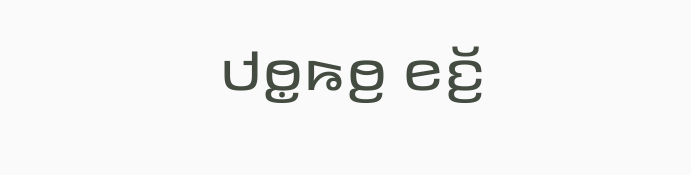ꤓꤥ꤭ꤒꤥ꤬ ꤕꤢꤩ꤬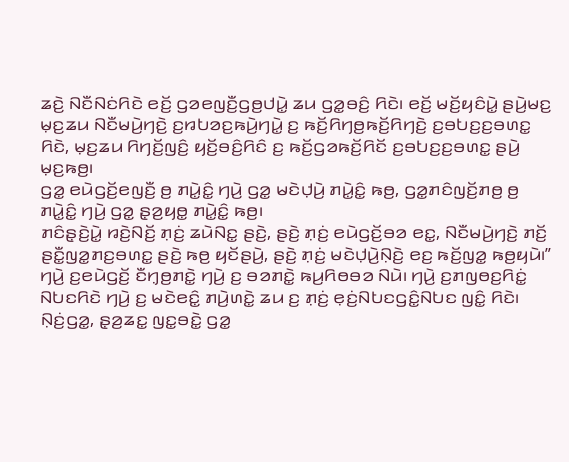ꤘꤢꤧ꤬ ꤡꤢꤪꤡꤢꤦꤖꤢꤧ ꤕꤢꤩ꤬ ꤞꤤꤕꤜꤢꤪ꤬ꤞꤥ꤬ꤓꤣꤧ꤭ ꤘꤣ ꤞꤤ꤭ꤋꤢꤨ꤬ ꤖꤢꤧ꤯ ꤕꤢꤩ꤬ ꤗꤢꤩ꤬ꤟꤢꤨꤣꤧ꤭ ꤔꤣꤧ꤬ꤗꤢ꤬ ꤗ꤫ꤢ꤬ꤘꤣ ꤡꤢꤪꤗꤣꤧ꤬ꤚꤢꤧ꤬ ꤢ꤬ꤙꤝꤤꤢ꤬ꤒꤣꤧ꤬ꤚꤣꤧ꤭ ꤢ꤬ ꤒꤢꤩ꤬ꤖꤚꤥ꤬ꤒꤢꤩ꤬ꤖꤚꤢꤧ꤬ ꤢ꤬ꤋꤝꤢ꤬ꤢ꤬ꤋꤛꤢ꤭ ꤖꤢꤧ, ꤗ꤫ꤢ꤬ꤘꤣ ꤖꤚꤢꤩ꤬ꤜꤢꤨ꤬ ꤟꤢꤩ꤬ꤋꤢꤨ꤬ꤖꤢꤨ ꤢ꤬ ꤒꤢꤩ꤬ꤞꤤꤒꤢꤩ꤬ꤖꤢꤩ ꤢ꤬ꤋꤝꤢ꤬ꤢ꤬ꤋꤛꤢ꤭ ꤔꤣꤧ꤬ ꤗ꤫ꤢ꤬ꤒꤥ꤬꤯
ꤞꤤ꤭ ꤕꤣꤧꤞꤢꤩ꤬ꤕꤜꤢꤪ꤬ ꤥ꤬ ꤊꤣꤧ꤭ꤢꤨ꤭ ꤚꤣꤧ꤬ ꤞꤤ꤭ ꤗꤢꤧꤓ꤫ꤣꤧ꤬ ꤊꤣꤧ꤭ꤢꤨ꤭ ꤒꤥ꤬, ꤞꤤ꤭ꤊꤢꤨꤜꤢꤩ꤬ꤊꤥ꤬ ꤥ꤬ ꤊꤣꤧ꤭ꤢꤨ꤭ ꤚꤣꤧ꤬ ꤞꤤ꤭ ꤔ꤫ꤤ꤬ꤟꤥ꤭ ꤊꤣꤧ꤭ꤢꤨ꤭ ꤒꤥ꤬꤯
ꤊꤢꤨꤔ꤫ꤢꤧ꤬ꤣꤧ꤭ ꤙꤢꤧ꤬ꤡꤢꤩ꤬ ꤊ꤫ꤢꤦ꤬ ꤘꤣꤧꤡꤢ꤭ ꤔꤢꤧ꤬, ꤔꤢꤧ꤬ ꤊ꤫ꤢꤦ꤬ ꤕꤣꤧꤞꤢꤩ꤬ꤋꤤ ꤕꤢ꤭, ꤡꤢꤪꤗꤣꤧ꤬ꤚꤢꤧ꤬ ꤊꤢꤩ꤬ ꤔꤢꤪ꤭ꤜꤤ꤭ꤊꤢ꤬ꤋꤛꤢ꤭ ꤔꤢꤧ꤬ ꤒꤥ꤬ ꤟꤢꤩꤔꤣꤧ꤬, ꤔꤢꤧ꤬ ꤊ꤫ꤢꤦ꤬ ꤗꤢꤧꤓ꤫ꤣꤧ꤬ꤡ꤫ꤢꤧ꤬ ꤕꤢ꤬ ꤒꤢꤩ꤬ꤜꤤ꤭ ꤒꤥ꤬ꤟꤣꤧ꤯” ꤚꤣꤧ꤬ ꤢ꤬ꤕꤣꤧꤞꤢꤩ꤬ ꤢꤪꤚ꤫ꤥ꤬ꤊꤢꤧ꤭ ꤚꤣꤧ꤬ ꤢ꤬ ꤋꤤꤊꤢꤧ꤭ ꤒꤣ꤬ꤖꤥꤋꤤ ꤡꤣꤧ꤯ ꤚꤣꤧ꤬ ꤢ꤬ꤊꤜꤥꤢ꤬ꤖꤢꤦ꤭ ꤡꤝꤢꤖꤢꤧ ꤚꤣꤧ꤬ ꤢ꤬ ꤗꤢꤧꤕꤢꤨ꤭ ꤊꤣꤧ꤬ꤛꤢꤧ꤭ ꤘꤣ ꤢ꤬ ꤊ꤫ꤢꤦ꤬ ꤕ꤫ꤢꤦ꤬ꤡꤝꤢꤞꤢꤨ꤭ꤡꤝꤢ ꤜꤢꤨ꤭ ꤖꤢꤧ꤯
ꤡ꤫ꤢꤦ꤬ꤞꤤ꤭, ꤔ꤫ꤤ꤬ꤘꤢ꤭ ꤜꤢ꤭ꤋꤢꤧ꤭ ꤞꤤ꤭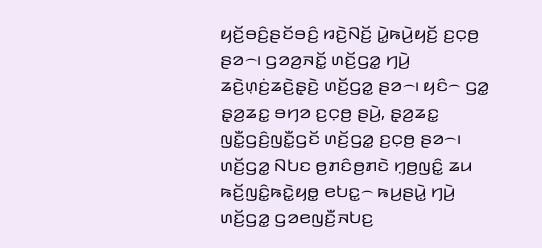ꤟꤢꤩ꤬ꤋꤢꤨ꤬ꤔꤢꤩꤋꤢꤨ꤬ ꤙꤢꤧ꤬ꤡꤢꤩ꤬ ꤣꤧ꤭ꤒꤣꤧ꤬ꤟꤢꤩ꤬ ꤢ꤬ꤍ꤫ꤥ꤬ ꤔꤤ꤮꤯ ꤞꤤꤤ꤬ꤏꤢꤩ꤭ ꤛꤢꤩ꤬ꤞꤤ꤭ ꤚꤣꤧ꤬ ꤘꤢꤧ꤬ꤛ꤫ꤢꤦ꤬ꤘꤢꤧ꤬ꤔ꤫ꤢꤧ꤬ ꤛꤢꤩ꤬ꤞꤤ꤭ ꤔꤤ꤮꤯ ꤟꤢꤨ꤮ ꤞꤤ꤭ ꤔ꤫ꤤ꤬ꤘꤢ꤭ ꤋꤚꤤ ꤢ꤬ꤍ꤫ꤥ꤬ ꤔꤣꤧ꤬, ꤔ꤫ꤤ꤬ꤘꤢ꤭ ꤜꤢꤪ꤭ꤞꤢꤨ꤬ꤜꤢꤪ꤭ꤞꤢꤩ ꤛꤢꤩ꤬ꤞꤤ꤭ ꤢ꤬ꤍ꤫ꤥ꤬ ꤔꤤ꤮꤯
ꤛꤢꤩ꤬ꤞꤤ꤭ ꤡꤝꤢ ꤥ꤬ꤊꤢꤨꤥ꤬ꤊꤢꤧ ꤚ꤫ꤥ꤬ꤜꤢꤨ꤭ ꤘꤣ ꤒꤢꤩ꤬ꤜꤢꤨ꤭ꤒꤢꤧ꤭ꤟꤥ꤭ ꤕꤝꤢ꤭꤮ ꤒꤣ꤬ꤔꤣꤧ꤭ ꤚꤣꤧ꤬ ꤛꤢꤩ꤬ꤞꤤ꤭ ꤞꤤꤕꤜꤢꤪ꤬ꤏꤝꤢ꤬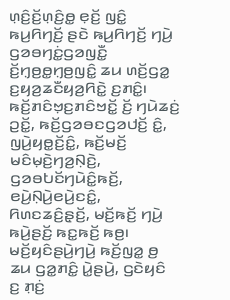ꤛ꤫ꤢꤨ꤬ꤢꤩ꤬ꤛ꤫ꤢꤨ꤬ꤥ꤭ ꤕ꤫ꤢꤩ꤬ ꤜꤢꤨ꤭ ꤒꤣ꤬ꤖꤚꤢꤩ꤬ ꤔꤢꤧ ꤒꤣ꤬ꤖꤚꤢꤩ꤬ ꤚꤣꤧ꤬ ꤞꤤꤋꤚꤢꤦ꤭ꤞꤤꤜꤢꤪ꤭ ꤢꤩ꤬ꤚ꤫ꤥ꤬ꤥ꤭ꤚ꤫ꤥ꤬ꤜꤢꤨ꤭ ꤘꤣ ꤛꤢꤩ꤬ꤞꤤ꤭ ꤢ꤬ꤟꤤ꤬ꤘꤢꤪꤟꤤ꤬ꤖꤢꤧ꤭ ꤢ꤬ꤊꤢꤨ꤭꤯
ꤒꤢꤩ꤬ꤊꤢꤨꤠ꤫ꤢ꤬ꤊꤢꤨꤠꤢꤩ꤭ ꤢꤩ꤬ ꤚꤣꤧꤘꤢꤦ꤬ ꤑꤢꤩ꤭, ꤒꤢꤩ꤬ꤞꤤꤋꤢꤞꤤꤓꤢꤩ꤬ ꤢꤨ꤭, ꤜꤣꤧ꤬ꤟꤥ꤭ꤢꤩ꤬ꤢꤨ꤭, ꤒꤢꤩ꤬ꤗꤢꤩ꤬ ꤗꤢꤨꤗ꤫ꤢꤧ꤬ꤚꤤ꤬ꤡ꤫ꤢꤧ꤬, ꤞꤤꤋꤝꤢꤩꤚꤣꤧꤢꤨ꤭ꤒꤢꤩ꤬, ꤕꤣꤧ꤬ꤡ꤫ꤣꤧ꤬ꤕꤣꤧ꤬ꤢꤢꤨ꤭, ꤖꤛꤢꤘꤢꤨ꤬ꤔ꤫ꤢꤩ꤬, ꤗꤢꤩ꤬ꤒꤢꤩ꤬ ꤚꤣꤧ꤬ ꤒꤣꤧ꤬ꤔꤢꤩ꤬ ꤒꤢ꤭ꤒꤢꤩ꤬ ꤒꤥ꤬꤯
ꤗꤢꤩ꤬ꤟꤢꤨꤔꤣꤧ꤬ꤚꤣꤧ꤬ ꤒꤢꤩ꤬ꤜꤤ꤭ ꤥ꤬ ꤘꤣ ꤞꤤ꤭ꤊꤢꤨ꤭ ꤣꤧ꤭ꤔꤣꤧ꤬, ꤞꤢꤧꤟꤢꤨ ꤢ꤬ ꤊ꤫ꤢꤦ꤬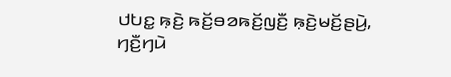ꤓꤝꤢ꤭ ꤒ꤫ꤢꤧ꤬ ꤒꤢꤩ꤬ꤋꤤꤒꤢꤩ꤬ꤜꤢꤪ꤬ ꤒ꤫ꤢꤧ꤬ꤗꤢꤩ꤬ꤔꤣꤧ꤬, ꤚꤢꤪ꤬ꤚꤣꤧ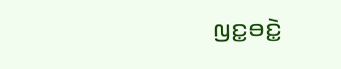ꤜꤢ꤭ꤋꤢꤧ꤭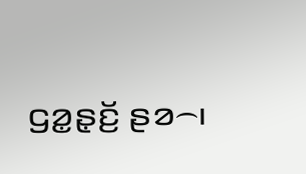ꤞꤤ꤭ꤔ꤫ꤢꤩ꤬ ꤔꤤ꤮꤯